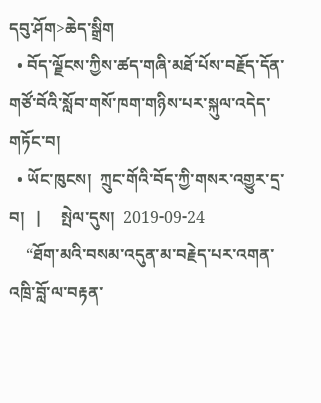དབུ་ཤོག>ཆེད་སྒྲིག
  • བོད་ལྗོངས་ཀྱིས་ཚད་གཞི་མཐོ་པོས་བརྗོད་དོན་གཙོ་བོའི་སློབ་གསོ་ཁག་གཉིས་པར་སྐུལ་འདེད་གཏོང་བ།
  • ཡོང་ཁུངས།  ཀྲུང་གོའི་བོད་ཀྱི་གསར་འགྱུར་དྲ་བ།   |     སྤེལ་དུས།  2019-09-24
    “ཐོག་མའི་བསམ་འདུན་མ་བརྗེད་པར་འགན་འཁྲི་བློ་ལ་བརྟན་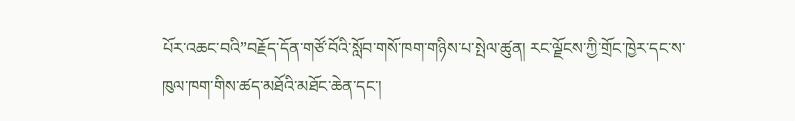པོར་འཆང་བའི”བརྗོད་དོན་གཙོ་བོའི་སློབ་གསོ་ཁག་གཉིས་པ་སྤེལ་ཚུན། རང་ལྗོངས་ཀྱི་གྲོང་ཁྱེར་དང་ས་ཁུལ་ཁག་གིས་ཚད་མཐོའི་མཐོང་ཆེན་དང་།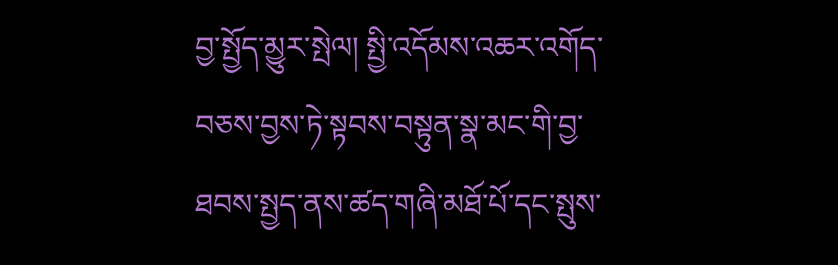བྱ་སྤྱོད་མྱུར་སྤེལ། སྤྱི་འདོམས་འཆར་འགོད་བཅས་བྱས་ཏེ་སྟབས་བསྟུན་སྣ་མང་གི་བྱ་ཐབས་སྤྱད་ནས་ཚད་གཞི་མཐོ་པོ་དང་སྤུས་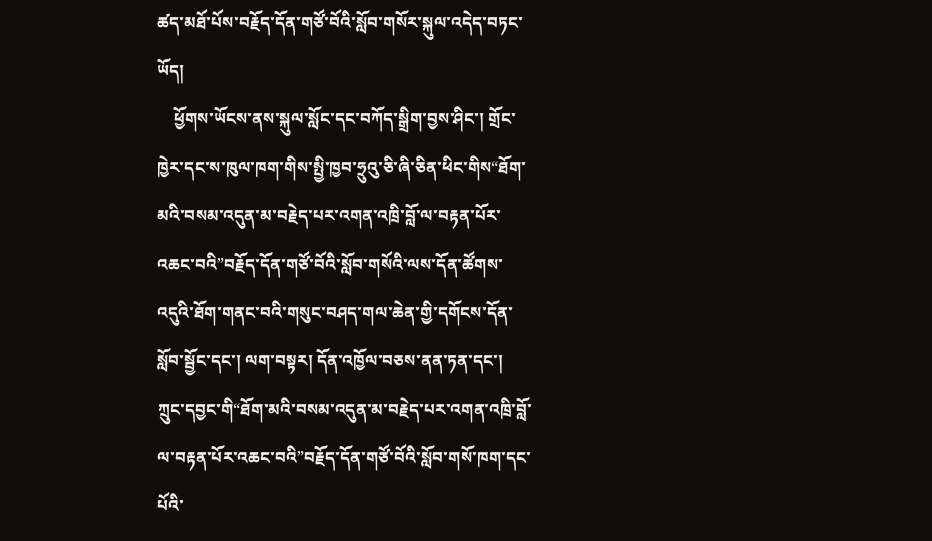ཚད་མཐོ་པོས་བརྗོད་དོན་གཙོ་བོའི་སློབ་གསོར་སྐུལ་འདེད་བཏང་ཡོད།
    ཕྱོགས་ཡོངས་ནས་སྐུལ་སློང་དང་བཀོད་སྒྲིག་བྱས་ཤིང་། གྲོང་ཁྱེར་དང་ས་ཁུལ་ཁག་གིས་སྤྱི་ཁྱབ་ཧྲུའུ་ཅི་ཞི་ཅིན་ཕིང་གིས“ཐོག་མའི་བསམ་འདུན་མ་བརྗེད་པར་འགན་འཁྲི་བློ་ལ་བརྟན་པོར་འཆང་བའི”བརྗོད་དོན་གཙོ་བོའི་སློབ་གསོའི་ལས་དོན་ཚོགས་འདུའི་ཐོག་གནང་བའི་གསུང་བཤད་གལ་ཆེན་གྱི་དགོངས་དོན་སློབ་སྦྱོང་དང་། ལག་བསྟར། དོན་འཁྱོལ་བཅས་ནན་ཏན་དང་། ཀྲུང་དབྱང་གི“ཐོག་མའི་བསམ་འདུན་མ་བརྗེད་པར་འགན་འཁྲི་བློ་ལ་བརྟན་པོར་འཆང་བའི”བརྗོད་དོན་གཙོ་བོའི་སློབ་གསོ་ཁག་དང་པོའི་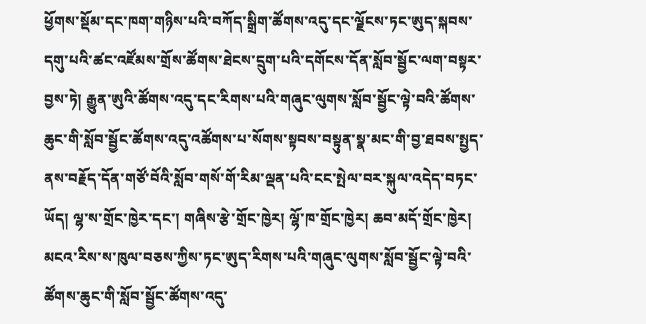ཕྱོགས་སྡོམ་དང་ཁག་གཉིས་པའི་བཀོད་སྒྲིག་ཚོགས་འདུ་དང་ལྗོངས་ཏང་ཨུད་སྐབས་དགུ་པའི་ཚང་འཛོམས་གྲོས་ཚོགས་ཐེངས་དྲུག་པའི་དགོངས་དོན་སློབ་སྦྱོང་ལག་བསྟར་བྱས་ཏེ། རྒྱུན་ཨུའི་ཚོགས་འདུ་དང་རིགས་པའི་གཞུང་ལུགས་སློབ་སྦྱོང་ལྟེ་བའི་ཚོགས་ཆུང་གི་སློབ་སྦྱོང་ཚོགས་འདུ་འཚོགས་པ་སོགས་སྟབས་བསྟུན་སྣ་མང་གི་བྱ་ཐབས་སྤྱད་ནས་བརྗོད་དོན་གཙོ་བོའི་སློབ་གསོ་གོ་རིམ་ལྡན་པའི་ངང་སྤེལ་བར་སྐུལ་འདེད་བཏང་ཡོད། ལྷ་ས་གྲོང་ཁྱེར་དང་། གཞིས་རྩེ་གྲོང་ཁྱེར། ལྷོ་ཁ་གྲོང་ཁྱེར། ཆབ་མདོ་གྲོང་ཁྱེར། མངའ་རིས་ས་ཁུལ་བཅས་ཀྱིས་ཏང་ཨུད་རིགས་པའི་གཞུང་ལུགས་སློབ་སྦྱོང་ལྟེ་བའི་ཚོགས་ཆུང་གི་སློབ་སྦྱོང་ཚོགས་འདུ་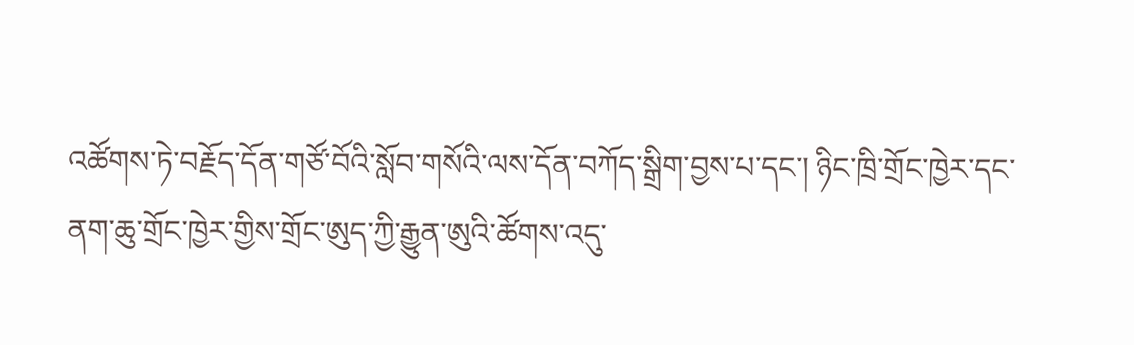འཚོགས་ཏེ་བརྗོད་དོན་གཙོ་བོའི་སློབ་གསོའི་ལས་དོན་བཀོད་སྒྲིག་བྱས་པ་དང་། ཉིང་ཁྲི་གྲོང་ཁྱེར་དང་ནག་ཆུ་གྲོང་ཁྱེར་གྱིས་གྲོང་ཨུད་ཀྱི་རྒྱུན་ཨུའི་ཚོགས་འདུ་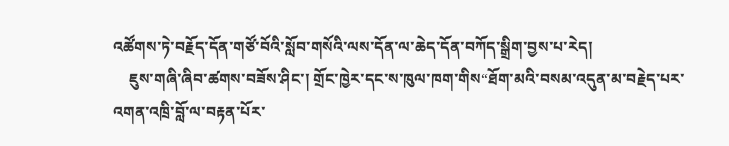འཚོགས་ཏེ་བརྗོད་དོན་གཙོ་བོའི་སློབ་གསོའི་ལས་དོན་ལ་ཆེད་དོན་བཀོད་སྒྲིག་བྱས་པ་རེད།
    ཇུས་གཞི་ཞིབ་ཚགས་བཟོས་ཤིང་། གྲོང་ཁྱེར་དང་ས་ཁུལ་ཁག་གིས“ཐོག་མའི་བསམ་འདུན་མ་བརྗེད་པར་འགན་འཁྲི་བློ་ལ་བརྟན་པོར་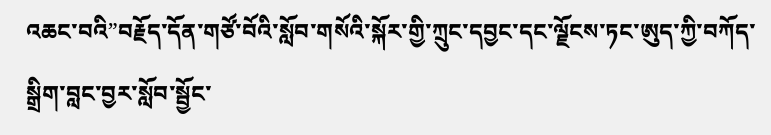འཆང་བའི”བརྗོད་དོན་གཙོ་བོའི་སློབ་གསོའི་སྐོར་གྱི་ཀྲུང་དབྱང་དང་ལྗོངས་ཏང་ཨུད་ཀྱི་བཀོད་སྒྲིག་བླང་བྱར་སློབ་སྦྱོང་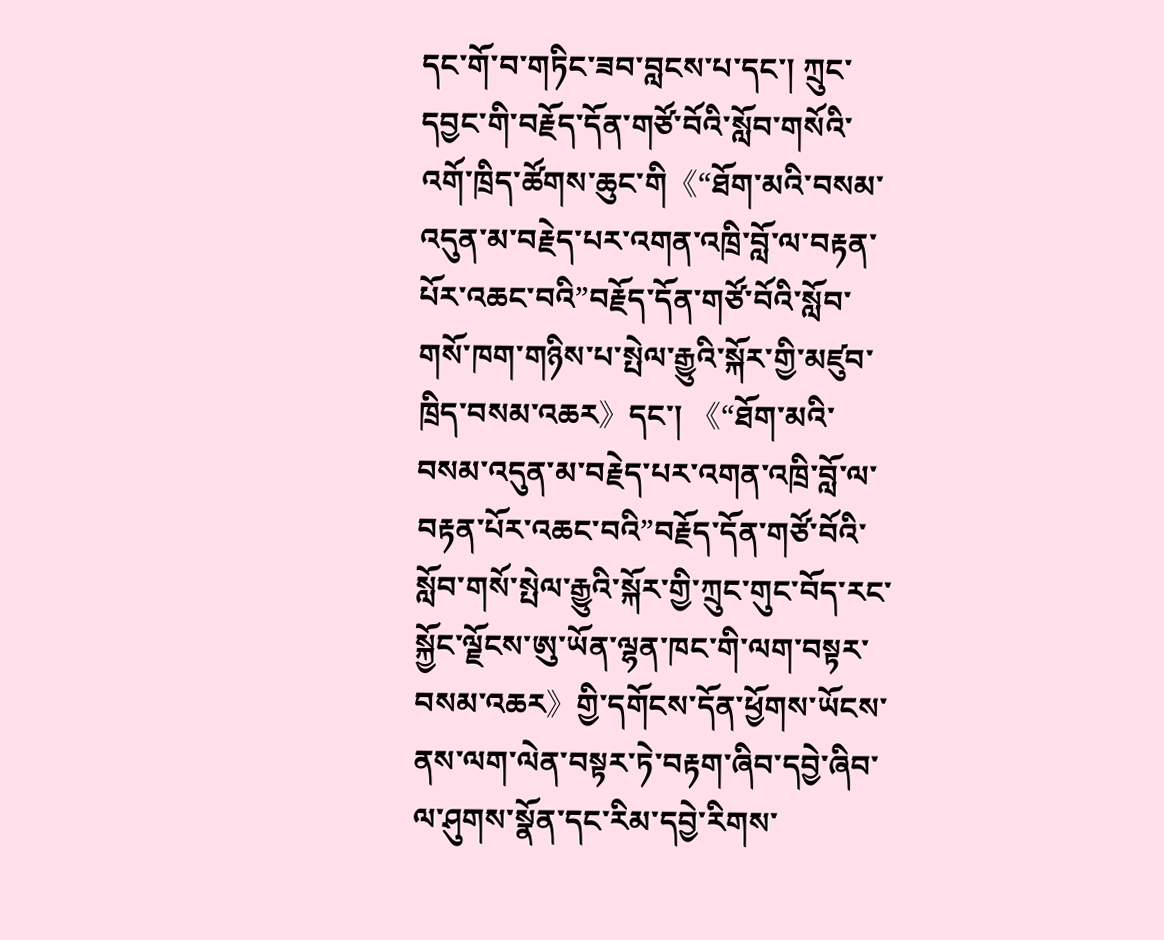དང་གོ་བ་གཏིང་ཟབ་བླངས་པ་དང་། ཀྲུང་དབྱང་གི་བརྗོད་དོན་གཙོ་བོའི་སློབ་གསོའི་འགོ་ཁྲིད་ཚོགས་ཆུང་གི《“ཐོག་མའི་བསམ་འདུན་མ་བརྗེད་པར་འགན་འཁྲི་བློ་ལ་བརྟན་པོར་འཆང་བའི”བརྗོད་དོན་གཙོ་བོའི་སློབ་གསོ་ཁག་གཉིས་པ་སྤེལ་རྒྱུའི་སྐོར་གྱི་མཛུབ་ཁྲིད་བསམ་འཆར》དང་། 《“ཐོག་མའི་བསམ་འདུན་མ་བརྗེད་པར་འགན་འཁྲི་བློ་ལ་བརྟན་པོར་འཆང་བའི”བརྗོད་དོན་གཙོ་བོའི་སློབ་གསོ་སྤེལ་རྒྱུའི་སྐོར་གྱི་ཀྲུང་གུང་བོད་རང་སྐྱོང་ལྗོངས་ཨུ་ཡོན་ལྷན་ཁང་གི་ལག་བསྟར་བསམ་འཆར》གྱི་དགོངས་དོན་ཕྱོགས་ཡོངས་ནས་ལག་ལེན་བསྟར་ཏེ་བརྟག་ཞིབ་དབྱེ་ཞིབ་ལ་ཤུགས་སྣོན་དང་རིམ་དབྱེ་རིགས་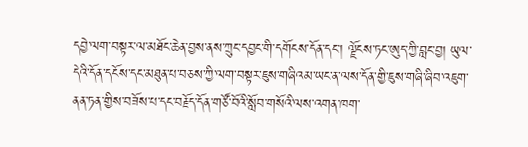དབྱེ་ལག་བསྟར་ལ་མཐོང་ཆེན་བྱས་ནས་ཀྲུང་དབྱང་གི་དགོངས་དོན་དང་། ལྗོངས་ཏང་ཨུད་ཀྱི་བླང་བྱ། ཡུལ་དེའི་དོན་དངོས་དང་མཐུན་པ་བཅས་ཀྱི་ལག་བསྟར་ཇུས་གཞིའམ་ཡང་ན་ལས་དོན་གྱི་ཇུས་གཞི་ཞིབ་འཇུག་ནན་ཏན་གྱིས་བཟོས་པ་དང་བརྗོད་དོན་གཙོ་བོའི་སློབ་གསོའི་ལས་འགན་ཁག་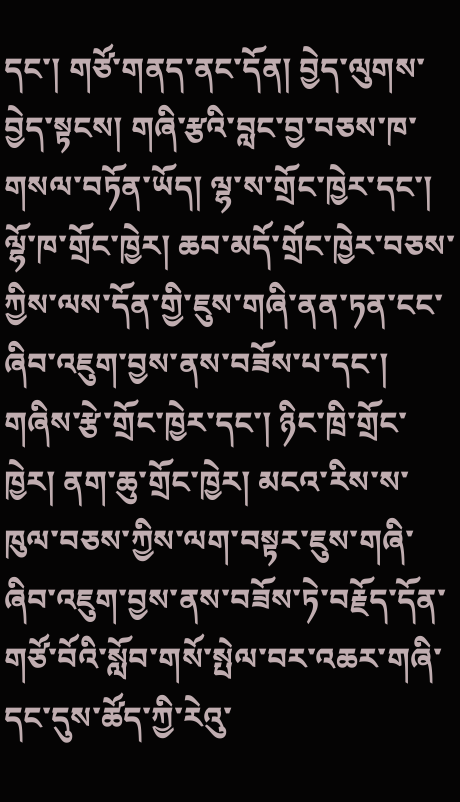དང་། གཙོ་གནད་ནང་དོན། བྱེད་ལུགས་བྱེད་སྟངས། གཞི་རྩའི་བླང་བྱ་བཅས་ཁ་གསལ་བཏོན་ཡོད། ལྷ་ས་གྲོང་ཁྱེར་དང་། ལྷོ་ཁ་གྲོང་ཁྱེར། ཆབ་མདོ་གྲོང་ཁྱེར་བཅས་ཀྱིས་ལས་དོན་གྱི་ཇུས་གཞི་ནན་ཏན་ངང་ཞིབ་འཇུག་བྱས་ནས་བཟོས་པ་དང་། གཞིས་རྩེ་གྲོང་ཁྱེར་དང་། ཉིང་ཁྲི་གྲོང་ཁྱེར། ནག་ཆུ་གྲོང་ཁྱེར། མངའ་རིས་ས་ཁུལ་བཅས་ཀྱིས་ལག་བསྟར་ཇུས་གཞི་ཞིབ་འཇུག་བྱས་ནས་བཟོས་ཏེ་བརྗོད་དོན་གཙོ་བོའི་སློབ་གསོ་སྤེལ་བར་འཆར་གཞི་དང་དུས་ཚོད་ཀྱི་རེའུ་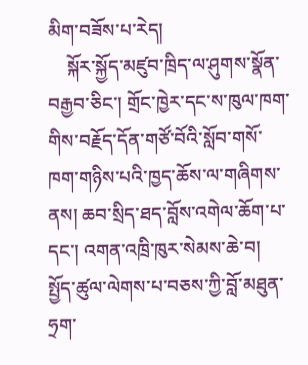མིག་བཟོས་པ་རེད།
    སྐོར་སྐྱོད་མཛུབ་ཁྲིད་ལ་ཤུགས་སྣོན་བརྒྱབ་ཅིང་། གྲོང་ཁྱེར་དང་ས་ཁུལ་ཁག་གིས་བརྗོད་དོན་གཙོ་བོའི་སློབ་གསོ་ཁག་གཉིས་པའི་ཁྱད་ཆོས་ལ་གཞིགས་ནས། ཆབ་སྲིད་ཐད་བློས་འགེལ་ཆོག་པ་དང་། འགན་འཁྲི་ཁུར་སེམས་ཆེ་བ། སྤྱོད་ཚུལ་ལེགས་པ་བཅས་ཀྱི་བློ་མཐུན་ཧྲག་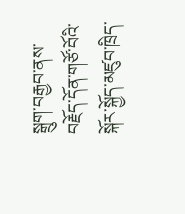སྒྲུག་བརྒྱབ་ནས་བརྗོད་དོན་གཙོ་བོའི་སྐོར་སྐྱོད་མཛུབ་ཁྲིད་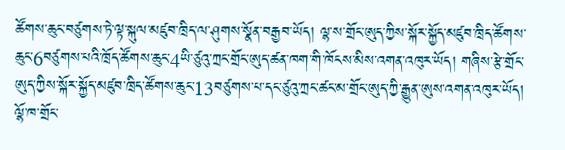ཚོགས་ཆུང་བཙུགས་ཏེ་ལྟ་སྐུལ་མཛུབ་ཁྲིད་ལ་ཤུགས་སྣོན་བརྒྱབ་ཡོད། ལྷ་ས་གྲོང་ཨུད་ཀྱིས་སྐོར་སྐྱོད་མཛུབ་ཁྲིད་ཚོགས་ཆུང་6བཙུགས་པའི་ཁྲོད་ཚོགས་ཆུང་4ཡི་ཙུའུ་ཀྲང་གྲོང་ཨུད་ཚན་ཁག་གི་ཁོངས་མིས་འགན་འཁུར་ཡོད། གཞིས་རྩེ་གྲོང་ཨུད་ཀྱིས་སྐོར་སྐྱོད་མཛུབ་ཁྲིད་ཚོགས་ཆུང་13བཙུགས་པ་དང་ཙུའུ་ཀྲང་ཚང་མ་གྲོང་ཨུད་ཀྱི་རྒྱུན་ཨུས་འགན་འཁུར་ཡོད། ལྷོ་ཁ་གྲོང་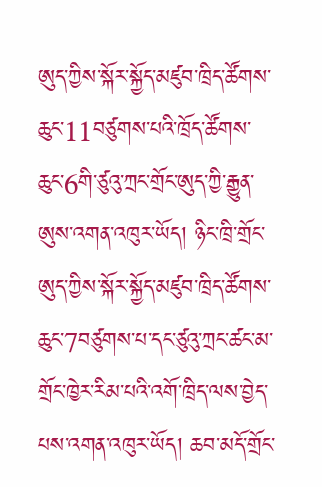ཨུད་ཀྱིས་སྐོར་སྐྱོད་མཛུབ་ཁྲིད་ཚོགས་ཆུང་11བཙུགས་པའི་ཁྲོད་ཚོགས་ཆུང་6གི་ཙུའུ་ཀྲང་གྲོང་ཨུད་ཀྱི་རྒྱུན་ཨུས་འགན་འཁུར་ཡོད། ཉིང་ཁྲི་གྲོང་ཨུད་ཀྱིས་སྐོར་སྐྱོད་མཛུབ་ཁྲིད་ཚོགས་ཆུང་7བཙུགས་པ་དང་ཙུའུ་ཀྲང་ཚང་མ་གྲོང་ཁྱེར་རིམ་པའི་འགོ་ཁྲིད་ལས་བྱེད་པས་འགན་འཁུར་ཡོད། ཆབ་མདོ་གྲོང་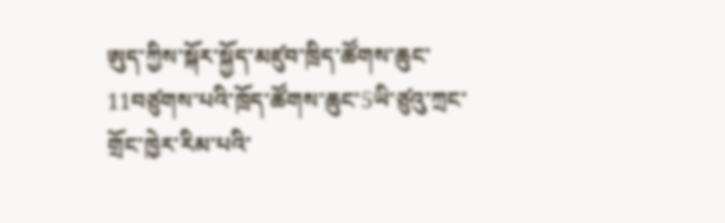ཨུད་ཀྱིས་སྐོར་སྐྱོད་མཛུབ་ཁྲིད་ཚོགས་ཆུང་11བཙུགས་པའི་ཁྲོད་ཚོགས་ཆུང་5ཡི་ཙུའུ་ཀྲང་གྲོང་ཁྱེར་རིམ་པའི་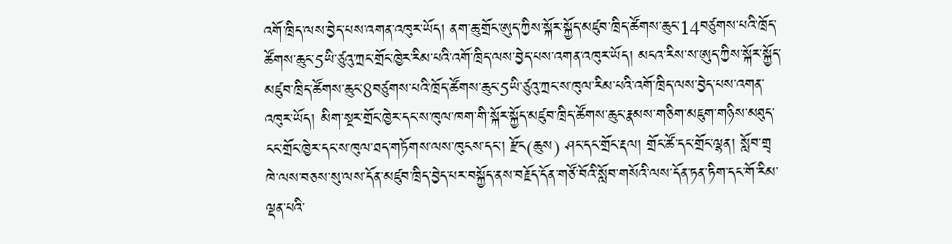འགོ་ཁྲིད་ལས་བྱེད་པས་འགན་འཁུར་ཡོད། ནག་ཆུ་གྲོང་ཨུད་ཀྱིས་སྐོར་སྐྱོད་མཛུབ་ཁྲིད་ཚོགས་ཆུང་14བཙུགས་པའི་ཁྲོད་ཚོགས་ཆུང་5ཡི་ཙུའུ་ཀྲང་གྲོང་ཁྱེར་རིམ་པའི་འགོ་ཁྲིད་ལས་བྱེད་པས་འགན་འཁུར་ཡོད། མངའ་རིས་ས་ཨུད་ཀྱིས་སྐོར་སྐྱོད་མཛུབ་ཁྲིད་ཚོགས་ཆུང་8བཙུགས་པའི་ཁྲོད་ཚོགས་ཆུང་5ཡི་ཙུའུ་ཀྲང་ས་ཁུལ་རིམ་པའི་འགོ་ཁྲིད་ལས་བྱེད་པས་འགན་འཁུར་ཡོད། མིག་སྔར་གྲོང་ཁྱེར་དང་ས་ཁུལ་ཁག་གི་སྐོར་སྐྱོད་མཛུབ་ཁྲིད་ཚོགས་ཆུང་རྣམས་གཅིག་མཇུག་གཉིས་མཐུད་ངང་གྲོང་ཁྱེར་དང་ས་ཁུལ་ཐད་གཏོགས་ལས་ཁུངས་དང་། རྫོང(ཆུས) ཤང་དང་གྲོང་རྡལ། གྲོང་ཚོ་དང་གྲོང་ལྷན། སློབ་གྲྭ ཁེ་ལས་བཅས་སུ་ལས་དོན་མཛུབ་ཁྲིད་བྱེད་པར་བསྐྱོད་ནས་བརྗོད་དོན་གཙོ་བོའི་སློབ་གསོའི་ལས་དོན་ཏན་ཏིག་དང་གོ་རིམ་ལྡན་པའི་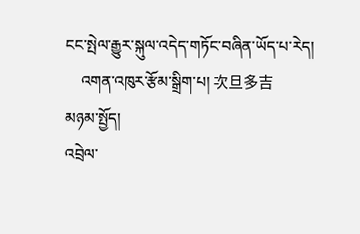ངང་སྤེལ་རྒྱུར་སྐུལ་འདེད་གཏོང་བཞིན་ཡོད་པ་རེད།
    འགན་འཁུར་རྩོམ་སྒྲིག་པ། 次旦多吉
མཉམ་སྤྱོད།
འབྲེལ་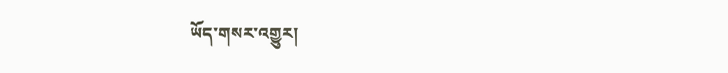ཡོད་གསར་འགྱུར།